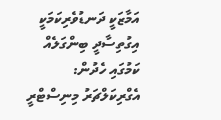އަމާޒަކީ ދަނޑުވެރިކަމަކީ އިގުތިސާދީ ބިންގަލެއް ކަމުގައި ހެދުން: އެގްރިކަލްޗަރު މިނިސްޓްރީ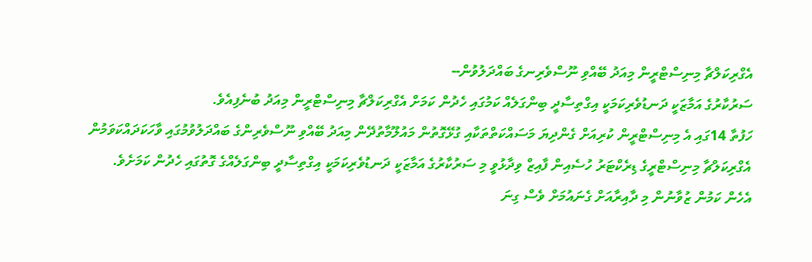އެގްރިކަލްޗާ މިނިސްޓްރީން މިއަދު ބޭއްވި ނޫސްވެރިނގެ ބައްދަލުވުން--
ސަރުކާރުގެ އަމާޒަކީ ދަނޑުވެރިކަމަކީ އިގްތިސާދީ ބިންގަލެއް ކަމުގައި ހެދުން ކަމަށް އެގްރިކަލްޗާ މިނިސްޓްރީން މިއަދު ބުނެފިއެވެ.
ހަފުތާ 14ގައި އެ މިނިސްޓްރީން ކުރިއަށް ގެންދިޔަ މަސައްކަތްތަކާއި ގުޅޭގޮތުން މައުލޫމާތުދޭން މިއަދު ބޭއްވި ނޫސްވެރިންގެ ބައްދަލުވުމުގައި ވާހަކަދައްކަވަމުން އެގްރިކަލްޗާ މިނިސްޓްރީގެ ޑިރެކްޓަރު ހުސެއިން ފާއިޒް ވިދާޅުވީ މި ސަރުކާރުގެ އަމާޒަކީ ދަނޑުވެރިކަމަކީ އިގްތިސާދީ ބިންގަލެއްގެ ގޮތުގައި ހެދުން ކަމަށެވެ.
އެހެން ކަމުން ޒުވާނުން މި ދާއިރާއަށް ގެނައުމަށް ވެސް ގިނަ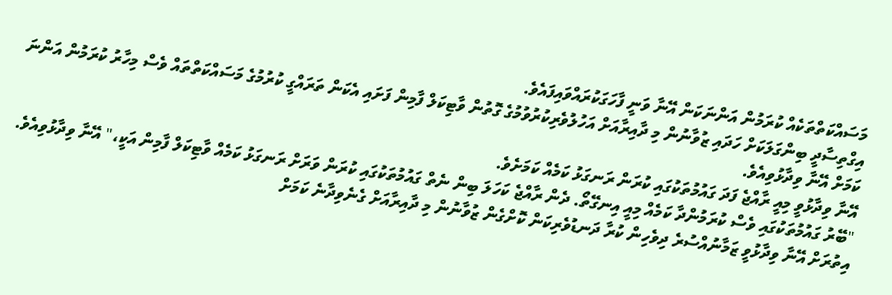މަސައްކަތްތަކެއް ކުރަމުން އަންނަކަން އޭނާ ވަނީ ފާހަގަކުރައްވައިފައެވެ.
އިގްތިސާދީ ބިންގަލަކަށް ހަދައި ޒުވާނުން މި ދާއިރާއަށް އަހުލުވެރިކުރުވުމުގެ ގޮތުން ވާޓިކަލް ފާމިން ފަށައި އެކަން ތަރައްގީ ކުރުމުގެ މަސައްކަތްތައް ވެސް މިހާރު ކުރަމުން އަންނަ ކަމަށް އޭނާ ވިދާޅުވިއެވެ.
އޭނާ ވިދާޅުވީ މިއީ ރާއްޖެ ފަދަ ގައުމުތަކުގައި ކުރަން ރަނގަޅު ކަމެއް ކަމަށެވެ.
"ބޭރު ގައުމުތަކުގައި ވެސް ކުރަމުންދާ ކަމެއް މިއީ އިނގޭތޯ. ދެން ރާއްޖެ ކަހަލަ ބިން ނެތް ގައުމުތަކުގައި ކުރަން ވަރަށް ރަނގަޅު ކަމެއް ވާޓިކަލް ފާމިން އަކީ،" އޭނާ ވިދާޅުވިއެވެ.
އިތުރަށް އޭނާ ވިދާޅުވީ ޒަމާނުއްސުރެ ދިވެހިން ކުރާ ދަނޑުވެރިކަން ކޮށްގެން ޒުވާނުން މި ދާއިރާއަށް ގެނެވިދާނެ ކަމަށް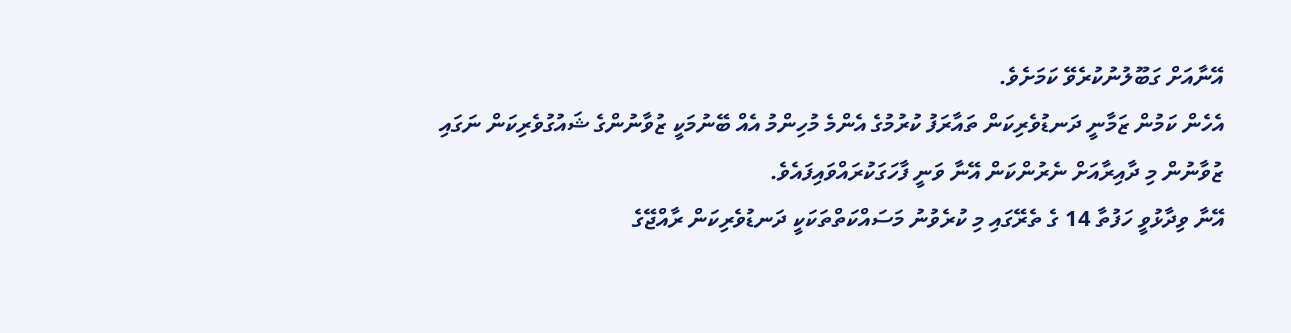އޭނާއަށް ގަބޫލުނުކުރެވޭ ކަމަށެވެ.
އެހެން ކަމުން ޒަމާނީ ދަނޑުވެރިކަން ތައާރަފު ކުރުމުގެ އެންމެ މުހިންމު އެއް ބޭނުމަކީ ޒުވާނުންގެ ޝައުގުވެރިކަން ނަގައި ޒުވާނުން މި ދާއިރާއަށް ނެރުންކަން އޭނާ ވަނީ ފާހަގަކުރައްވައިފައެވެ.
އޭނާ ވިދާޅުވީ ހަފުތާ 14 ގެ ތެރޭގައި މި ކުރެވުނު މަސައްކަތްތަކަކީ ދަނޑުވެރިކަން ރާއްޖޭގެ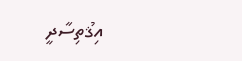އިޤުތިސާދީ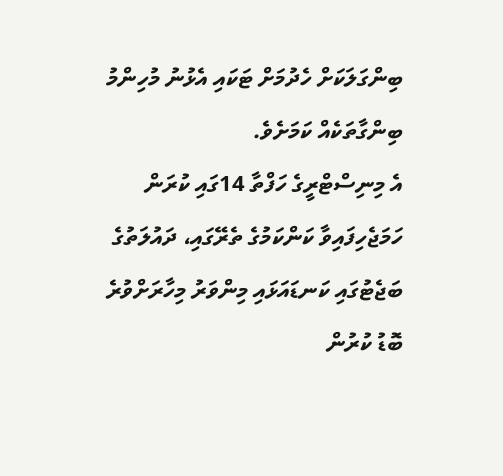ބިންގަލަކަށް ހެދުމަށް ޓަކައި އެޅުނު މުހިންމު ބިންގާތަކެއް ކަމަށެވެ.
އެ މިނިސްޓްރީގެ ހަފްތާ 14ގައި ކުރަން ހަމަޖެހިފައިވާ ކަންކަމުގެ ތެރޭގައި، ދައުލަތުގެ ބަޖެޓުގައި ކަނޑައަޅައި މިންވަރު މިހާރަށްވުރެ ބޮޑު ކުރުން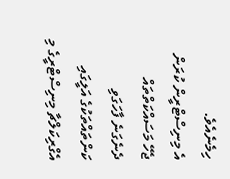ހިމެނެއެވެ.
އެ މިނިސްޓްރީން ކުރަން ޖެހޭ މަސައްކަތްތައް ދެނެގަނެ ފާހަގަވި ކަންތައްތަކުގެ އަލީގައި އެގްރިކަލްޗާ މިނިސްޓްރީގެ މި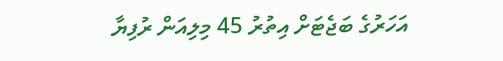އަހަރުގެ ބަޖެޓަށް އިތުރު 45 މިލިއަން ރުފިޔާ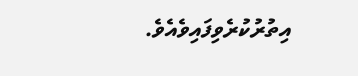އިތުރުކުރެވިފައިވެއެވެ.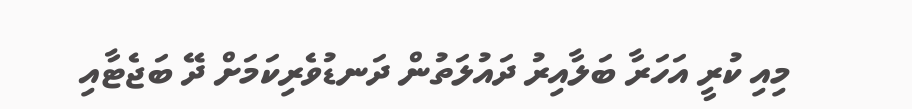މިއި ކުރީ އަހަރާ ބަލާއިރު ދައުލަތުން ދަނޑުވެރިކަމަށް ދޭ ބަޖެޓާއި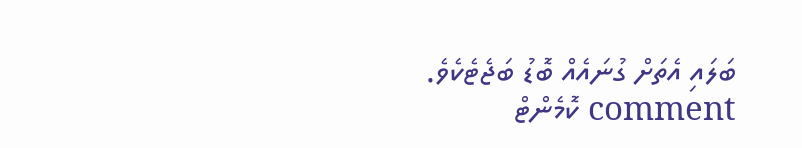ބަލައި އެތަށް ގުނައެއް ބޮޑު ބަޖެޓެކެވެ.
comment ކޮމެންޓް